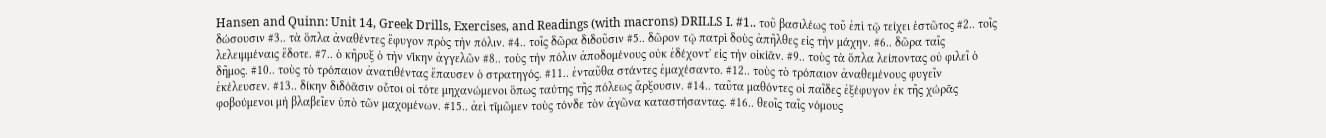Hansen and Quinn: Unit 14, Greek Drills, Exercises, and Readings (with macrons) DRILLS I. #1.. τοῦ βασιλέως τοῦ ἐπὶ τῷ τείχει ἑστῶτος #2.. τοῖς δώσουσιν #3.. τὰ ὅπλα ἀναθέντες ἔφυγον πρὸς τὴν πόλιν. #4.. τοῖς δῶρα διδοῦσιν #5.. δῶρον τῷ πατρὶ δοὺς ἀπῆλθες εἰς τὴν μάχην. #6.. δῶρα ταῖς λελειμμέναις ἔδοτε. #7.. ὁ κῆρυξ ὁ τὴν νί̄κην ἀγγελῶν #8.. τοὺς τὴν πόλιν ἀποδομένους οὐκ ἐδέχοντ' εἰς τὴν οἰκίᾱν. #9.. τοὺς τὰ ὅπλα λείποντας οὐ φιλεῖ ὁ δῆμος. #10.. τοὺς τὸ τρόπαιον ἀνατιθέντας ἔπαυσεν ὁ στρατηγός. #11.. ἐνταῦθα στάντες ἐμαχέσαντο. #12.. τοὺς τὸ τρόπαιον ἀναθεμένους φυγεῖν ἐκέλευσεν. #13.. δίκην διδόᾱσιν οὗτοι οἱ τότε μηχανώμενοι ὅπως ταύτης τῆς πόλεως ἄρξουσιν. #14.. ταῦτα μαθόντες οἱ παῖδες ἐξέφυγον ἐκ τῆς χώρᾱς φοβούμενοι μὴ βλαβεῖεν ὑπὸ τῶν μαχομένων. #15.. ἀεὶ τῑμῶμεν τοὺς τόνδε τὸν ἀγῶνα καταστήσαντας. #16.. θεοῖς ταῖς νόμους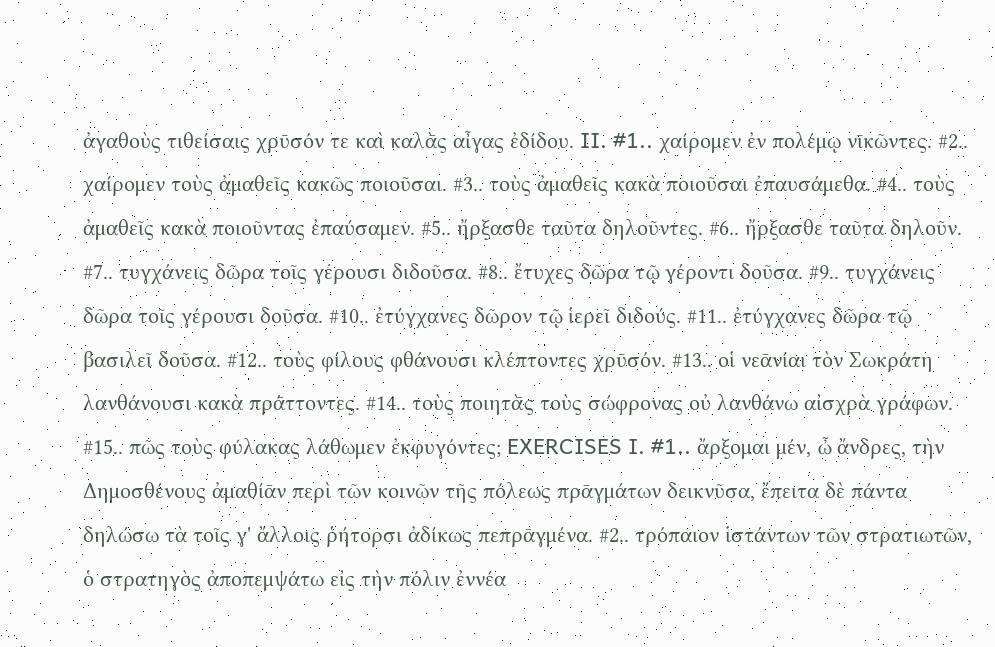ἀγαθοὺς τιθείσαις χρῡσόν τε καὶ καλὰ̄ς αἶγας ἐδίδου. II. #1.. χαίρομεν ἐν πολέμῳ νῑκῶντες. #2.. χαίρομεν τοὺς ἀμαθεῖς κακῶς ποιοῦσαι. #3.. τοὺς ἀμαθεῖς κακὰ ποιοῦσαι ἐπαυσάμεθα. #4.. τοὺς ἀμαθεῖς κακὰ ποιοῦντας ἐπαύσαμεν. #5.. ἤρξασθε ταῦτα δηλοῦντες. #6.. ἤρξασθε ταῦτα δηλοῦν. #7.. τυγχάνεις δῶρα τοῖς γέρουσι διδοῦσα. #8.. ἔτυχες δῶρα τῷ γέροντι δοῦσα. #9.. τυγχάνεις δῶρα τοῖς γέρουσι δοῦσα. #10.. ἐτύγχανες δῶρον τῷ ἱερεῖ διδούς. #11.. ἐτύγχανες δῶρα τῷ βασιλεῖ δοῦσα. #12.. τοὺς φίλους φθάνουσι κλέπτοντες χρῡσόν. #13.. οἱ νεᾱνίαι τὸν Σωκράτη λανθάνουσι κακὰ πρά̄ττοντες. #14.. τοὺς ποιητὰ̄ς τοὺς σώφρονας οὐ λανθάνω αἰσχρὰ γράφων. #15.. πῶς τοὺς φύλακας λάθωμεν ἐκφυγόντες; EXERCISES I. #1.. ἄρξομαι μέν, ὦ ἄνδρες, τὴν Δημοσθένους ἀμαθίᾱν περὶ τῶν κοινῶν τῆς πόλεως πρᾱγμάτων δεικνῦσα, ἔπειτα δὲ πάντα δηλώσω τὰ τοῖς γ' ἄλλοις ῥήτορσι ἀδίκως πεπρᾱγμένα. #2.. τρόπαιον ἱστάντων τῶν στρατιωτῶν, ὁ στρατηγὸς ἀποπεμψάτω εἰς τὴν πόλιν ἐννέα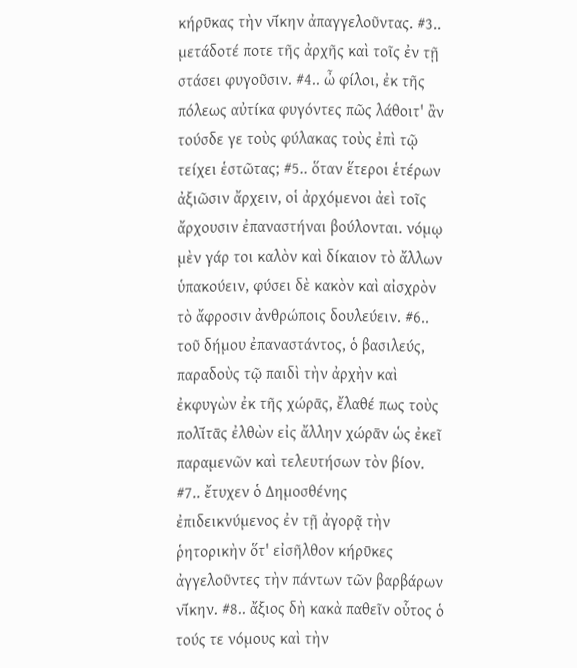κήρῡκας τὴν νί̄κην ἀπαγγελοῦντας. #3.. μετάδοτέ ποτε τῆς ἀρχῆς καὶ τοῖς ἐν τῇ στάσει φυγοῦσιν. #4.. ὦ φίλοι, ἐκ τῆς πόλεως αὐτίκα φυγόντες πῶς λάθοιτ' ἂν τούσδε γε τοὺς φύλακας τοὺς ἐπὶ τῷ τείχει ἑστῶτας; #5.. ὅταν ἕτεροι ἑτέρων ἀξιῶσιν ἄρχειν, οἱ ἀρχόμενοι ἀεὶ τοῖς ἄρχουσιν ἐπαναστήναι βούλονται. νόμῳ μὲν γάρ τοι καλὸν καὶ δίκαιον τὸ ἄλλων ὑπακούειν, φύσει δὲ κακὸν καὶ αἰσχρὸν τὸ ἄφροσιν ἀνθρώποις δουλεύειν. #6.. τοῦ δήμου ἐπαναστάντος, ὁ βασιλεύς, παραδοὺς τῷ παιδὶ τὴν ἀρχὴν καὶ ἐκφυγὼν ἐκ τῆς χώρᾱς, ἔλαθέ πως τοὺς πολί̄τᾱς ἐλθὼν εἰς ἄλλην χώρᾱν ὡς ἐκεῖ παραμενῶν καὶ τελευτήσων τὸν βίον. #7.. ἔτυχεν ὁ Δημοσθένης ἐπιδεικνύμενος ἐν τῇ ἀγορᾷ τὴν ῥητορικὴν ὅτ' εἰσῆλθον κήρῡκες ἀγγελοῦντες τὴν πάντων τῶν βαρβάρων νί̄κην. #8.. ἄξιος δὴ κακὰ παθεῖν οὗτος ὁ τούς τε νόμους καὶ τὴν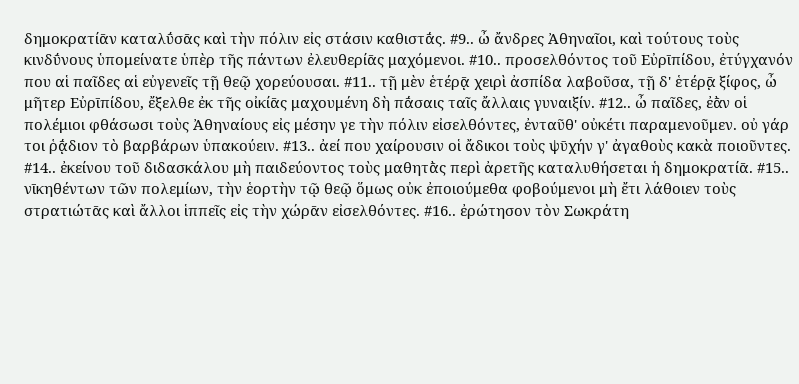δημοκρατίᾱν καταλύ̄σᾱς καὶ τὴν πόλιν εἰς στάσιν καθιστά̄ς. #9.. ὦ ἄνδρες Ἀθηναῖοι, καὶ τούτους τοὺς κινδύ̄νους ὑπομείνατε ὑπὲρ τῆς πάντων ἐλευθερίᾱς μαχόμενοι. #10.. προσελθόντος τοῦ Εὐρῑπίδου, ἐτύγχανόν που αἱ παῖδες αἱ εὐγενεῖς τῇ θεῷ χορεύουσαι. #11.. τῇ μὲν ἑτέρᾱͅ χειρὶ ἀσπίδα λαβοῦσα, τῇ δ' ἑτέρᾱͅ ξίφος, ὦ μῆτερ Εὐρῑπίδου, ἔξελθε ἐκ τῆς οἰκίᾱς μαχουμένη δὴ πά̄σαις ταῖς ἄλλαις γυναιξίν. #12.. ὦ παῖδες, ἐὰ̄ν οἱ πολέμιοι φθάσωσι τοὺς Ἀθηναίους εἰς μέσην γε τὴν πόλιν εἰσελθόντες, ἐνταῦθ' οὐκέτι παραμενοῦμεν. οὐ γάρ τοι ῥᾴ̄διον τὸ βαρβάρων ὑπακούειν. #13.. ἀεί που χαίρουσιν οἱ ἄδικοι τοὺς ψῡχήν γ' ἀγαθοὺς κακὰ ποιοῦντες. #14.. ἐκείνου τοῦ διδασκάλου μὴ παιδεύοντος τοὺς μαθητὰ̄ς περὶ ἀρετῆς καταλυθήσεται ἡ δημοκρατίᾱ. #15.. νῑκηθέντων τῶν πολεμίων, τὴν ἑορτὴν τῷ θεῷ ὅμως οὐκ ἐποιούμεθα φοβούμενοι μὴ ἔτι λάθοιεν τοὺς στρατιώτᾱς καὶ ἄλλοι ἱππεῖς εἰς τὴν χώρᾱν εἰσελθόντες. #16.. ἐρώτησον τὸν Σωκράτη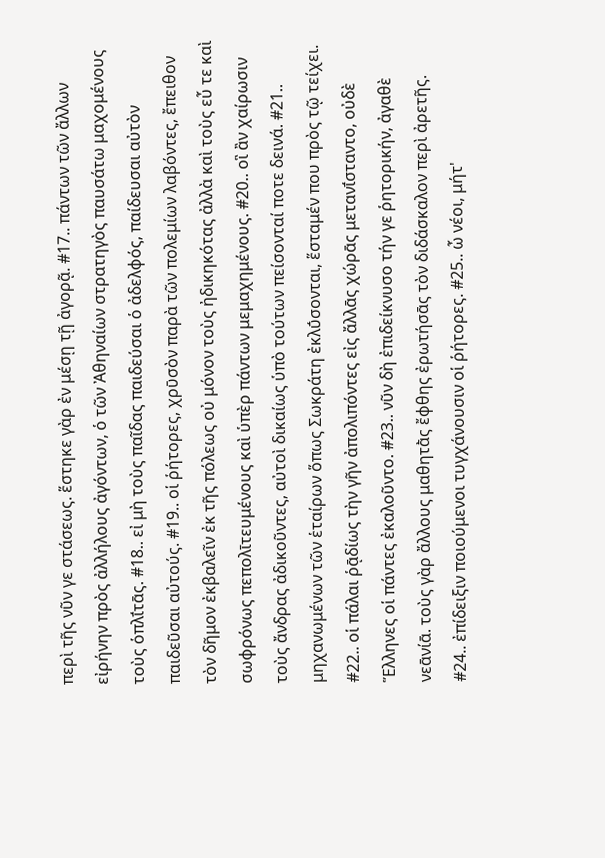περὶ τῆς νῦν γε στάσεως. ἕστηκε γὰρ ἐν μέσῃ τῇ ἀγορᾷ. #17.. πάντων τῶν ἄλλων εἰρήνην πρὸς ἀλλήλους ἀγόντων, ὁ τῶν Ἀθηναίων στρατηγὸς παυσάτω μαχομένους τοὺς ὁπλί̄τᾱς. #18.. εἰ μὴ τοὺς παῖδας παιδεύσαι ὁ ἀδελφός, παίδευσαι αὐτὸν παιδεῦσαι αὐτούς. #19.. οἱ ῥήτορες, χρῡσὸν παρὰ τῶν πολεμίων λαβόντες, ἔπειθον τὸν δῆμον ἐκβαλεῖν ἐκ τῆς πόλεως οὐ μόνον τοὺς ἠδικηκότας ἀλλὰ καὶ τοὺς εὖ τε καὶ σωφρόνως πεπολῑτευμένους καὶ ὑπὲρ πάντων μεμαχημένους. #20.. οἳ ἂν χαίρωσιν τοὺς ἄνδρας ἀδικοῦντες, αὐτοὶ δικαίως ὑπὸ τούτων πείσονταί ποτε δεινά. #21.. μηχανωμένων τῶν ἑταίρων ὅπως Σωκράτη ἐκλύ̄σονται, ἕσταμέν που πρὸς τῷ τείχει. #22.. οἱ πάλαι ῥᾱͅδίως τὴν γῆν ἀπολιπόντες εἰς ἄλλᾱς χώρᾱς μετανί̄σταντο, οὐδὲ Ἕλληνες οἱ πάντες ἐκαλοῦντο. #23.. νῦν δὴ ἐπιδείκνυσο τήν γε ῥητορικήν, ἀγαθὲ νεᾱνίᾱ. τοὺς γὰρ ἄλλους μαθητὰ̄ς ἔφθης ἐρωτήσᾱς τὸν διδάσκαλον περὶ ἀρετῆς. #24.. ἐπίδειξιν ποιούμενοι τυγχάνουσιν οἱ ῥήτορες. #25.. ὦ νέοι, μήτ'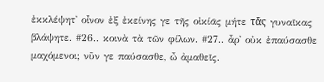ἐκκλέψητ' οἶνον ἐξ ἐκείνης γε τῆς οἰκίᾱς μήτε τὰ̄ς γυναῖκας βλάψητε. #26.. κοινὰ τὰ τῶν φίλων. #27.. ἆρ' οὐκ ἐπαύσασθε μαχόμενοι; νῦν γε παύσασθε, ὦ ἀμαθεῖς.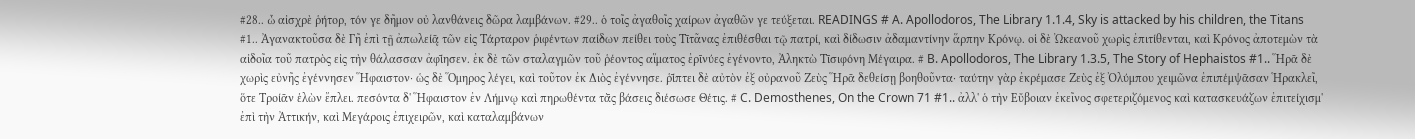#28.. ὦ αἰσχρὲ ῥήτορ, τόν γε δῆμον οὐ λανθάνεις δῶρα λαμβάνων. #29.. ὁ τοῖς ἀγαθοῖς χαίρων ἀγαθῶν γε τεύξεται. READINGS # A. Apollodoros, The Library 1.1.4, Sky is attacked by his children, the Titans #1.. Ἀγανακτοῦσα δὲ Γῆ ἐπὶ τῇ ἀπωλείᾱͅ τῶν εἰς Τάρταρον ῥιφέντων παίδων πείθει τοὺς Τῑτᾶνας ἐπιθέσθαι τῷ πατρί, καὶ δίδωσιν ἀδαμαντίνην ἅρπην Κρόνῳ. οἱ δὲ Ὠκεανοῦ χωρὶς ἐπιτίθενται, καὶ Κρόνος ἀποτεμὼν τὰ αἰδοῖα τοῦ πατρὸς εἰς τὴν θάλασσαν ἀφί̄ησεν. ἐκ δὲ τῶν σταλαγμῶν τοῦ ῥέοντος αἵματος ἐρῑνύες ἐγένοντο, Ἀληκτὼ Τῑσιφόνη Μέγαιρα. # B. Apollodoros, The Library 1.3.5, The Story of Hephaistos #1.. Ἥρᾱ δὲ χωρὶς εὐνῆς ἐγέννησεν Ἥφαιστον· ὡς δὲ Ὅμηρος λέγει, καὶ τοῦτον ἐκ Διὸς ἐγέννησε. ῥί̄πτει δὲ αὐτὸν ἐξ οὐρανοῦ Ζεὺς Ἥρᾱ δεθείσῃ βοηθοῦντα· ταύτην γὰρ ἐκρέμασε Ζεὺς ἐξ Ὀλύμπου χειμῶνα ἐπιπέμψᾱσαν Ἡρακλεῖ, ὅτε Τροίᾱν ἑλὼν ἔπλει. πεσόντα δ' Ἥφαιστον ἐν Λήμνῳ καὶ πηρωθέντα τὰ̄ς βάσεις διέσωσε Θέτις. # C. Demosthenes, On the Crown 71 #1.. ἀλλ' ὁ τὴν Εὔβοιαν ἐκεῖνος σφετεριζόμενος καὶ κατασκευάζων ἐπιτείχισμ' ἐπὶ τὴν Ἀττικήν, καὶ Μεγάροις ἐπιχειρῶν, καὶ καταλαμβάνων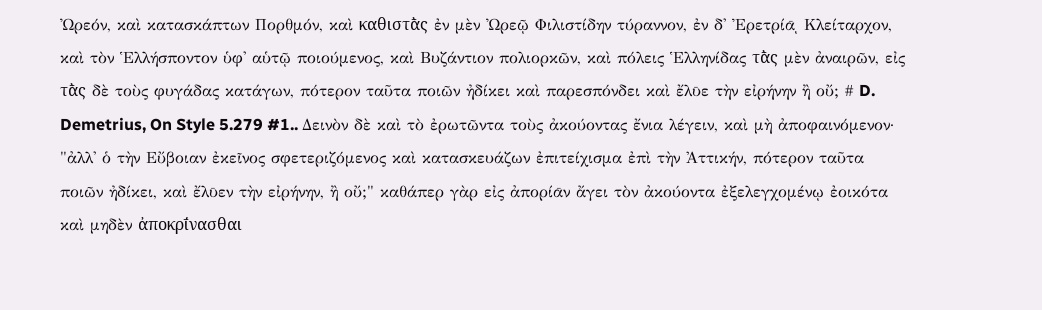Ὠρεόν, καὶ κατασκάπτων Πορθμόν, καὶ καθιστὰ̄ς ἐν μὲν Ὠρεῷ Φιλιστίδην τύραννον, ἐν δ' Ἐρετρίᾱͅ Κλείταρχον, καὶ τὸν Ἑλλήσποντον ὑφ' αὑτῷ ποιούμενος, καὶ Βυζάντιον πολιορκῶν, καὶ πόλεις Ἑλληνίδας τὰ̄ς μὲν ἀναιρῶν, εἰς τὰ̄ς δὲ τοὺς φυγάδας κατάγων, πότερον ταῦτα ποιῶν ἠδίκει καὶ παρεσπόνδει καὶ ἔλῡε τὴν εἰρήνην ἢ οὔ; # D. Demetrius, On Style 5.279 #1.. Δεινὸν δὲ καὶ τὸ ἐρωτῶντα τοὺς ἀκούοντας ἔνια λέγειν, καὶ μὴ ἀποφαινόμενον· "ἀλλ' ὁ τὴν Εὔβοιαν ἐκεῖνος σφετεριζόμενος καὶ κατασκευάζων ἐπιτείχισμα ἐπὶ τὴν Ἀττικήν, πότερον ταῦτα ποιῶν ἠδίκει, καὶ ἔλῡεν τὴν εἰρήνην, ἢ οὔ;" καθάπερ γὰρ εἰς ἀπορίᾱν ἄγει τὸν ἀκούοντα ἐξελεγχομένῳ ἐοικότα καὶ μηδὲν ἀποκρί̄νασθαι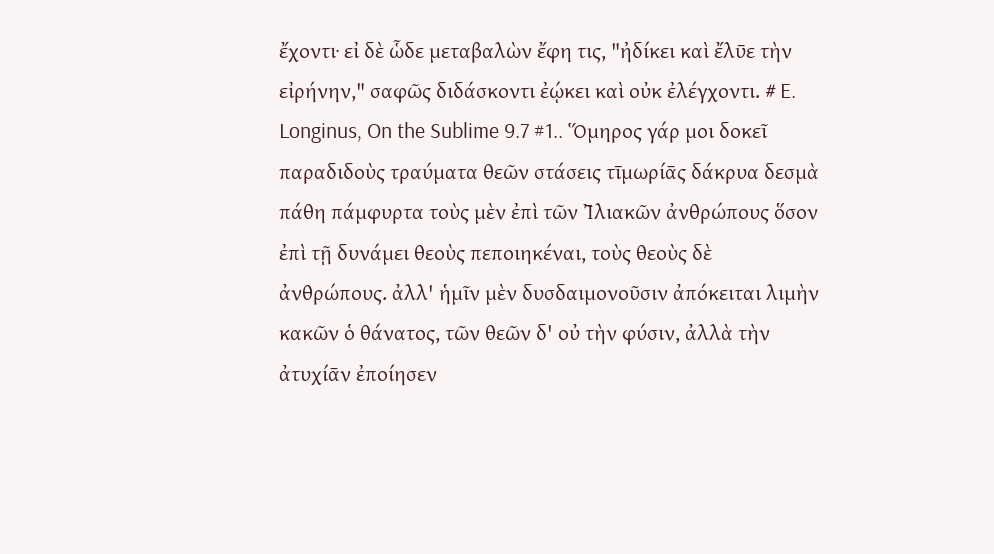ἔχοντι· εἰ δὲ ὧδε μεταβαλὼν ἔφη τις, "ἠδίκει καὶ ἔλῡε τὴν εἰρήνην," σαφῶς διδάσκοντι ἐῴκει καὶ οὐκ ἐλέγχοντι. # E. Longinus, On the Sublime 9.7 #1.. Ὅμηρος γάρ μοι δοκεῖ παραδιδοὺς τραύματα θεῶν στάσεις τῑμωρίᾱς δάκρυα δεσμὰ πάθη πάμφυρτα τοὺς μὲν ἐπὶ τῶν Ἰ̄λιακῶν ἀνθρώπους ὅσον ἐπὶ τῇ δυνάμει θεοὺς πεποιηκέναι, τοὺς θεοὺς δὲ ἀνθρώπους. ἀλλ' ἡμῖν μὲν δυσδαιμονοῦσιν ἀπόκειται λιμὴν κακῶν ὁ θάνατος, τῶν θεῶν δ' οὐ τὴν φύσιν, ἀλλὰ τὴν ἀτυχίᾱν ἐποίησεν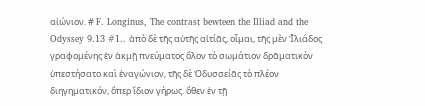αἰώνιον. # F. Longinus, The contrast bewteen the Illiad and the Odyssey 9.13 #1.. ἀπὸ δὲ τῆς αὐτῆς αἰτίᾱς, οἶμαι, τῆς μὲν Ἰ̄λιάδος γραφομένης ἐν ἀκμῇ πνεύματος ὅλον τὸ σωμάτιον δρᾱματικὸν ὑπεστήσατο καὶ ἐναγώνιον, τῆς δὲ Ὀδυσσείᾱς τὸ πλέον διηγηματικόν, ὅπερ ἴδιον γήρως. ὅθεν ἐν τῇ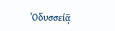Ὀδυσσείᾱͅ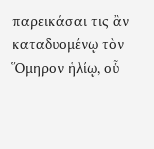παρεικάσαι τις ἂν καταδυομένῳ τὸν Ὅμηρον ἡλίῳ, οὗ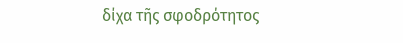δίχα τῆς σφοδρότητος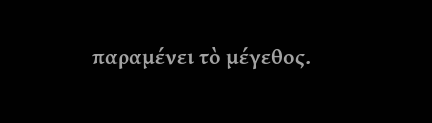παραμένει τὸ μέγεθος.